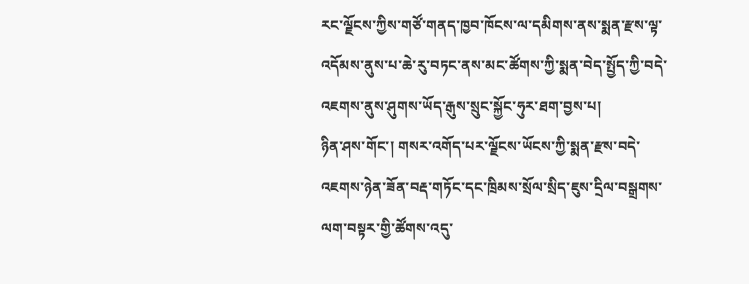རང་ལྗོངས་ཀྱིས་གཙོ་གནད་ཁྱབ་ཁོངས་ལ་དམིགས་ནས་སྨན་རྫས་ལྟ་འདོམས་ནུས་པ་ཆེ་རུ་བཏང་ནས་མང་ཚོགས་ཀྱི་སྨན་བེད་སྤྱོད་ཀྱི་བདེ་འཇགས་ནུས་ཤུགས་ཡོད་རྒུས་སྲུང་སྐྱོང་ཧུར་ཐག་བྱས་པ།
ཉིན་ཤས་གོང་། གསར་འགོད་པར་ལྗོངས་ཡོངས་ཀྱི་སྨན་རྫས་བདེ་འཇགས་ཉེན་ཟོན་བརྡ་གཏོང་དང་ཁྲིམས་སྲོལ་སྲིད་ཇུས་དྲིལ་བསྒྲགས་ལག་བསྟར་གྱི་ཚོགས་འདུ་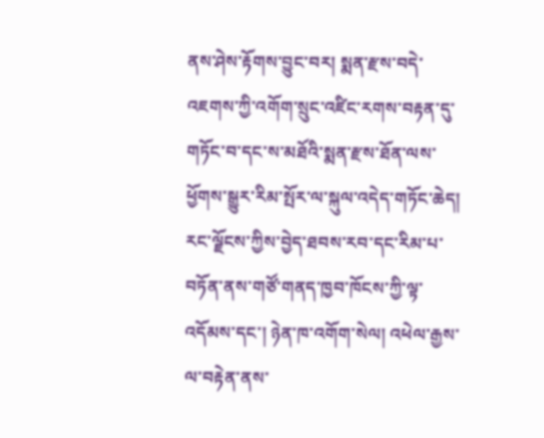ནས་ཤེས་རྟོགས་བྱུང་བར། སྨན་རྫས་བདེ་འཇགས་ཀྱི་འགོག་སྲུང་འཛིང་རགས་བརྟན་དུ་གཏོང་བ་དང་ས་མཐོའི་སྨན་རྫས་ཐོན་ལས་ཕྱོགས་སྒྱུར་རིམ་སྤོར་ལ་སྐུལ་འདེད་གཏོང་ཆེད། རང་ལྗོངས་ཀྱིས་བྱེད་ཐབས་རབ་དང་རིམ་པ་བཏོན་ནས་གཙོ་གནད་ཁྱབ་ཁོངས་ཀྱི་ལྟ་འདོམས་དང་། ཉེན་ཁ་འགོག་སེལ། འཕེལ་རྒྱས་ལ་བརྟེན་ནས་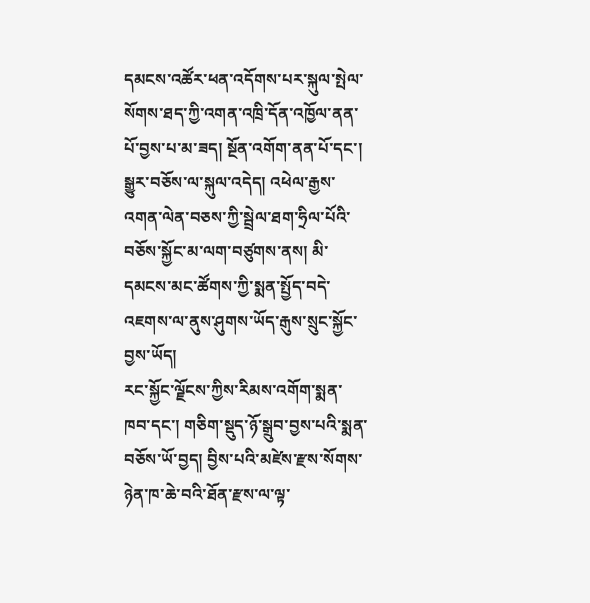དམངས་འཚོར་ཕན་འདོགས་པར་སྐུལ་སྤེལ་སོགས་ཐད་ཀྱི་འགན་འཁྲི་དོན་འཁྱོལ་ནན་པོ་བྱས་པ་མ་ཟད། སྔོན་འགོག་ནན་པོ་དང་། སྒྱུར་བཅོས་ལ་སྐུལ་འདེད། འཕེལ་རྒྱས་འགན་ལེན་བཅས་ཀྱི་སྦྲེལ་ཐག་ཧྲིལ་པོའི་བཅོས་སྐྱོང་མ་ལག་བཙུགས་ནས། མི་དམངས་མང་ཚོགས་ཀྱི་སྨན་སྤྱོད་བདེ་འཇགས་ལ་ནུས་ཤུགས་ཡོད་རྒུས་སྲུང་སྐྱོང་བྱས་ཡོད།
རང་སྐྱོང་ལྗོངས་ཀྱིས་རིམས་འགོག་སྨན་ཁབ་དང་། གཅིག་སྡུད་ཉོ་སྒྲུབ་བྱས་པའི་སྨན་བཅོས་ཡོ་བྱད། བྱིས་པའི་མཛེས་རྫས་སོགས་ཉེན་ཁ་ཆེ་བའི་ཐོན་རྫས་ལ་ལྟ་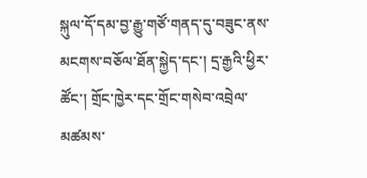སྐུལ་དོ་དམ་བྱ་རྒྱུ་གཙོ་གནད་དུ་བཟུང་ནས་མངགས་བཅོལ་ཐོན་སྐྱེད་དང་། དྲ་རྒྱའི་ཕྱིར་ཚོང་། གྲོང་ཁྱེར་དང་གྲོང་གསེབ་འབྲེལ་མཚམས་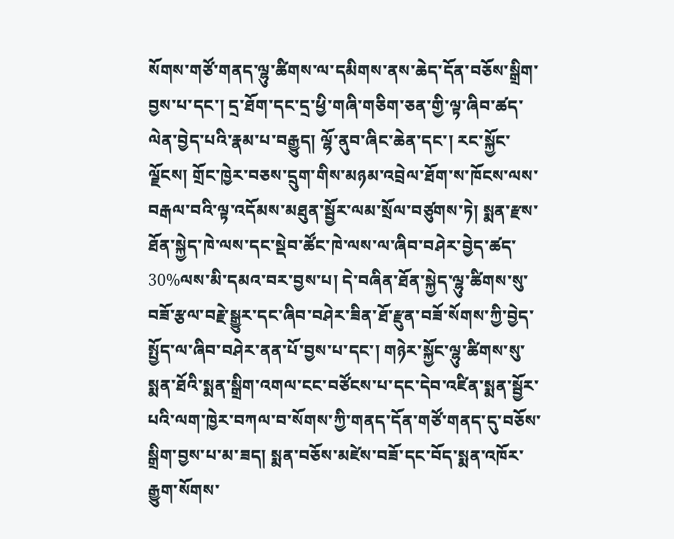སོགས་གཙོ་གནད་ལྷུ་ཚིགས་ལ་དམིགས་ནས་ཆེད་དོན་བཅོས་སྒྲིག་བྱས་པ་དང་། དྲ་ཐོག་དང་དྲ་ཕྱི་གཞི་གཅིག་ཅན་གྱི་ལྟ་ཞིབ་ཚད་ལེན་བྱེད་པའི་རྣམ་པ་བརྒྱུད། ལྷོ་ནུབ་ཞིང་ཆེན་དང་། རང་སྐྱོང་ལྗོངས། གྲོང་ཁྱེར་བཅས་དྲུག་གིས་མཉམ་འབྲེལ་ཐོག་ས་ཁོངས་ལས་བརྒལ་བའི་ལྟ་འདོམས་མཐུན་སྦྱོར་ལམ་སྲོལ་བཙུགས་ཏེ། སྨན་རྫས་ཐོན་སྐྱེད་ཁེ་ལས་དང་སྡེབ་ཚོང་ཁེ་ལས་ལ་ཞིབ་བཤེར་བྱེད་ཚད་30%ལས་མི་དམའ་བར་བྱས་པ། དེ་བཞིན་ཐོན་སྐྱེད་ལྷུ་ཚིགས་སུ་བཟོ་རྩལ་བརྗེ་སྒྱུར་དང་ཞིབ་བཤེར་ཟིན་ཐོ་རྫུན་བཟོ་སོགས་ཀྱི་བྱེད་སྤྱོད་ལ་ཞིབ་བཤེར་ནན་པོ་བྱས་པ་དང་། གཉེར་སྐྱོང་ལྷུ་ཚིགས་སུ་སྨན་ཐོའི་སྨན་སྒྲིག་འགལ་ངང་བཙོངས་པ་དང་དེབ་འཛིན་སྨན་སྦྱོར་པའི་ལག་ཁྱེར་བཀལ་བ་སོགས་ཀྱི་གནད་དོན་གཙོ་གནད་དུ་བཅོས་སྒྲིག་བྱས་པ་མ་ཟད། སྨན་བཅོས་མཛེས་བཟོ་དང་བོད་སྨན་འཁོར་རྒྱུག་སོགས་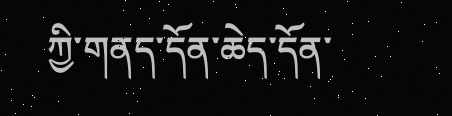ཀྱི་གནད་དོན་ཆེད་དོན་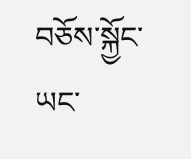བཅོས་སྐྱོང་ཡང་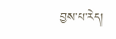བྱས་པ་རེད།